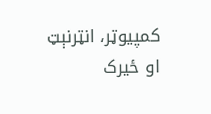کمپیوټر، انټرنېټ او ځیرک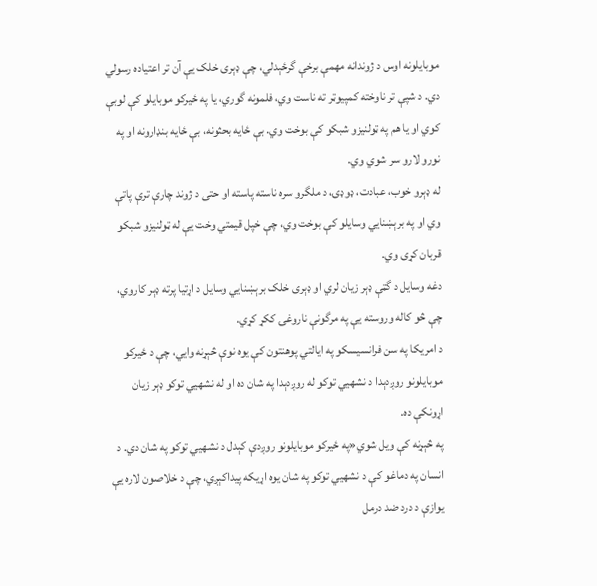موبایلونه اوس د ژوندانه مهمې برخې گرځېدلي، چې ډېری خلک یې آن تر اعتیاده رسولي دي. د شپې تر ناوخته کمپیوټر ته ناست وي، فلمونه گوري، یا په ځیرکو موبایلو کې لوبې کوي او یا هم په ټولنیزو شبکو کې بوخت وي. بې ځایه بحثونه، بې ځایه بنډارونه او په نورو لارو سر شوي وي.
له ډېرو خوب، عبادت، ډوډۍ، د ملگرو سره ناسته پاسته او حتی د ژوند چارې ترې پاتې وي او په برېښنايي وسایلو کې بوخت وي، چې خپل قیمتي وخت یې له ټولنیزو شبکو قربان کړی وي.
دغه وسایل د گټې ډېر زیان لري او ډېری خلک برېښنايي وسایل د اړتیا پرته ډېر کاروي، چې څو کاله وروسته یې په مرگونې ناروغۍ ککړ کړي.
د امریکا په سن فرانسیسکو په ایالتي پوهنتون کې یوه نوې څېړنه وايي، چې د ځیرکو موبایلونو روږدېدا د نشهيي توکو له روږدېدا په شان ده او له نشهيي توکو ډېر زیان اړونکې ده.
په څېړنه کې ویل شوي«په ځیرکو موبایلونو روږدې کېدل د نشهيي توکو په شان دي. د انسان په دماغو کې د نشهيي توکو په شان یوه اړیکه پیداکېږي، چې د خلاصون لاره یې یوازې د درد ضد درمل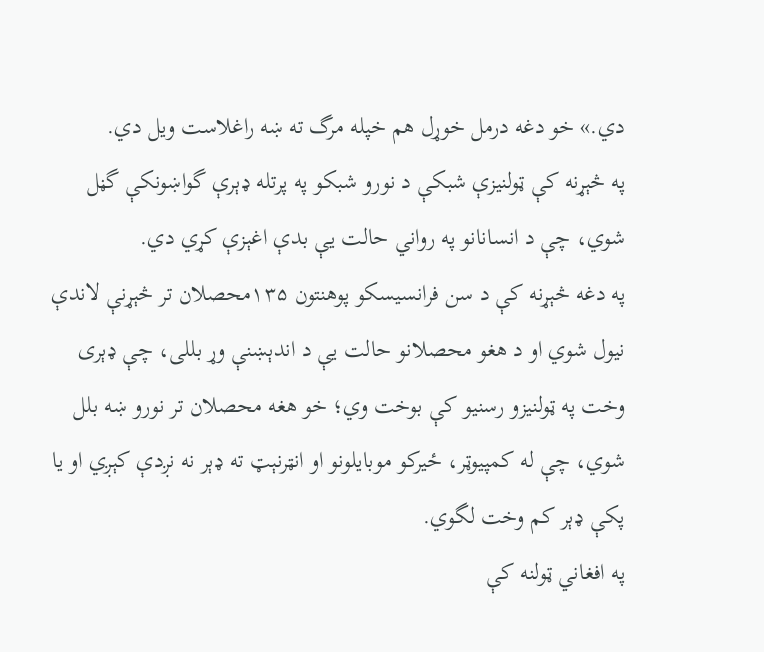دي.» خو دغه درمل خوړل هم خپله مرگ ته ښه راغلاست ویل دي.
په څېړنه کې ټولنیزې شبکې د نورو شبکو په پرتله ډېرې گواښونکې گڼل شوي، چې د انسانانو په رواني حالت یې بدې اغېزې کړي دي.
په دغه څېړنه کې د سن فرانسیسکو پوهنتون ۱۳۵محصلان تر څېړنې لاندې نیول شوي او د هغو محصلانو حالت یې د اندېښنې وړ بللی، چې ډېری وخت په ټولنیزو رسنیو کې بوخت وي؛ خو هغه محصلان تر نورو ښه بلل شوي، چې له کمپیوټر، ځیرکو موبایلونو او انټرنېټ ته ډېر نه نږدې کېږي او یا پکې ډېر کم وخت لگوي.
په افغاني ټولنه کې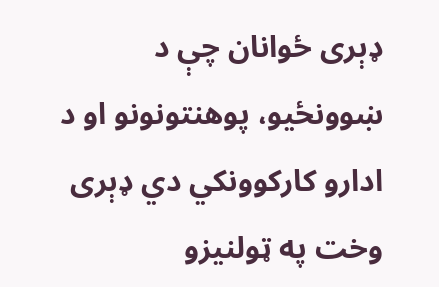ډېری ځوانان چې د ښوونځیو، پوهنتونونو او د ادارو کارکوونکي دي ډېری وخت په ټولنیزو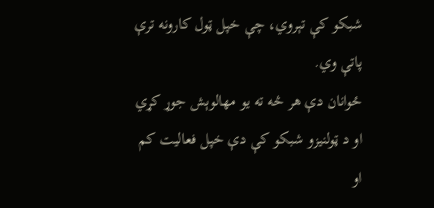شبکو کې تېروي، چې خپل ټول کارونه ترې پاتې وي.
ځوانان دې هر څه ته یو مهالوېش جوړ کړي او د ټولنیزو شبکو کې دې خپل فعالیت کم او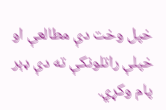خپل وخت دې مطالعې او خپلې راتلونکې ته دې ډېر پام وکړي.